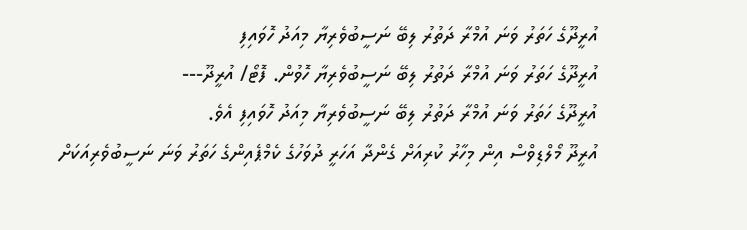އުރީދޫގެ ހަތަރު ވަނަ އުމްރާ ދަތުރު ލިބޭ ނަސީބުވެރިޔާ މިއަދު ހޮވައިފި
އުރީދޫގެ ހަތަރު ވަނަ އުމްރާ ދަތުރު ލިބޭ ނަސީބުވެރިޔާ ހޮވުން. ފޮޓޯ/ އުރީދޫ---
އުރީދޫގެ ހަތަރު ވަނަ އުމްރާ ދަތުރު ލިބޭ ނަސީބުވެރިޔާ މިއަދު ހޮވައިފި އެވެ.
އުރީދޫ މޯލްޑިވްސް އިން މިހާރު ކުރިއަށް ގެންދާ އަހަރީ ދުވަހުގެ ކެމްޕެއިންގެ ހަތަރު ވަނަ ނަސީބުވެރިއަކަށް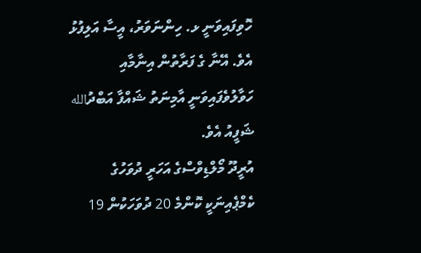ހޮވިފައިވަނީ ޅ. ހިންނަވަރު، އީސާ އަލިފުޅު އެވެ. އޭނާ ގެ ފަރާތުން އިނާމާއި ހަވާލުވެފައިވަނީ އާމިނަތު ޝައްފާ އަބްދުالله ޝަފީއު އެވެ.
އުރީދޫ މޯލްޑިވްސްގެ އަހަރީ ދުވަހުގެ ކެމްޕެއިނަކީ ކޮންމެ 20 ދުވަހަކުން 19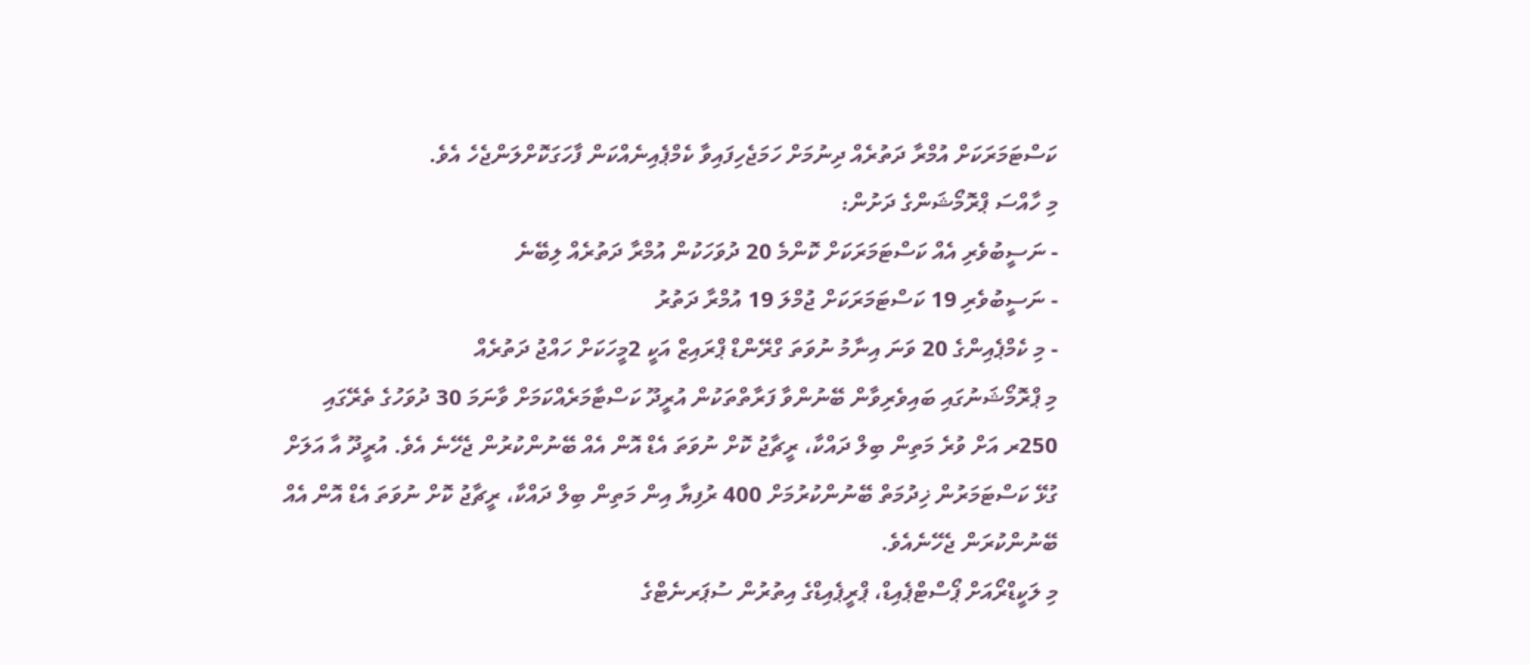ކަސްޓަމަރަކަށް އުމްރާ ދަތުރެއް ދިނުމަށް ހަމަޖެހިފައިވާ ކެމްޕެއިނެއްކަން ފާހަގަކޮށްލަންޖެހެ އެވެ.
މި ހާއްސަ ޕްރޮމޯޝަންގެ ދަށުން:
- ނަސީބުވެރި އެއް ކަސްޓަމަރަކަށް ކޮންމެ 20 ދުވަހަކުން އުމްރާ ދަތުރެއް ލިބޭނެ
- ނަސީބުވެރި 19 ކަސްޓަމަރަކަށް ޖުމްލަ 19 އުމްރާ ދަތުރު
- މި ކެމްޕެއިންގެ 20 ވަނަ އިނާމު ނުވަތަ ގްރޭންޑް ޕްރައިޒް އަކީ 2މީހަކަށް ހައްޖު ދަތުރެއް
މި ޕްރޮމޯޝަނުގައި ބައިވެރިވާން ބޭނުންވާ ފަރާތްތަކުން އުރީދޫ ކަސްޓާމަރެއްކަމަށް ވާނަމަ 30 ދުވަހުގެ ތެރޭގައި 250ރ އަށް ވުރެ މަތިން ބިލް ދައްކާ، ރީޗާޖު ކޮށް ނުވަތަ އެޑް އޮން އެއް ބޭނުންކުރުން ޖެހޭނެ އެވެ. އުރީދޫ އާ އަލަށް ގުޅޭ ކަސްޓަމަރުން ޚިދުމަތް ބޭނުންކުރުމަށް 400 ރުފިޔާ އިން މަތިން ބިލް ދައްކާ، ރީޗާޖު ކޮށް ނުވަތަ އެޑް އޮން އެއް ބޭނުންކުރަން ޖެހޭނެއެވެ.
މި ލަކީޑްރޯއަށް ޕޯސްޓްޕެއިޑް، ޕްރީޕެއިޑްގެ އިތުރުން ސުޕަރނެޓްގެ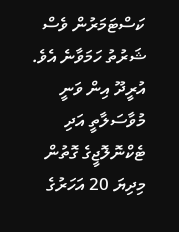ކަސްޓަމަރުން ވެސް ޝަރުތު ހަމަވާނެ އެވެ.
އުރީދޫ އިން ވަނީ މުވާސަލާތީ އަދި ޓެކްނޮލޮޖީގެ ގޮތުން މިދިޔަ 20 އަހަރުގެ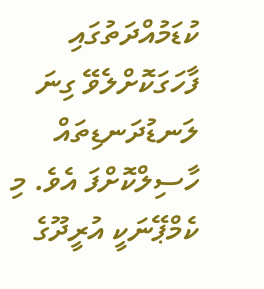ކުޑަމުއްދަތުގައި ފާހަގަކޮށްލެވޭ ގިނަ ލަނޑުދަނޑިތައް ހާސިލްކޮށްފަ އެވެ. މި ކެމްޕޭނަކީ އުރީދޫގެ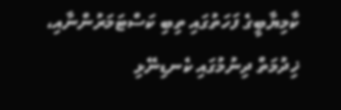ކާމިޔާބީގެ ފަހަތުގައި ތިބި ކަސްޓަމަރުންނާއި، ޚިދުމަތް ދިނުމުގައި ކެނޑިނޭޅި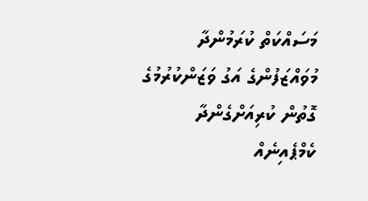މަސައްކަތް ކުރަމުންދާ މުވައްޒަފުންގެ އަގު ވަޒަންކުރުމުގެ ގޮތުން ކުރިއަށްގެންދާ ކެމްޕެއިނެއް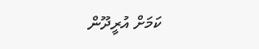ކަމަށް އުރީދޫން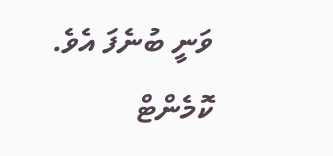ވަނީ ބުނެފަ އެވެ.
ކޮމެންޓް